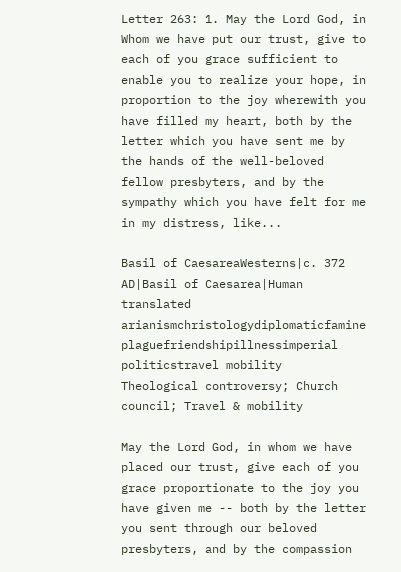Letter 263: 1. May the Lord God, in Whom we have put our trust, give to each of you grace sufficient to enable you to realize your hope, in proportion to the joy wherewith you have filled my heart, both by the letter which you have sent me by the hands of the well-beloved fellow presbyters, and by the sympathy which you have felt for me in my distress, like...

Basil of CaesareaWesterns|c. 372 AD|Basil of Caesarea|Human translated
arianismchristologydiplomaticfamine plaguefriendshipillnessimperial politicstravel mobility
Theological controversy; Church council; Travel & mobility

May the Lord God, in whom we have placed our trust, give each of you grace proportionate to the joy you have given me -- both by the letter you sent through our beloved presbyters, and by the compassion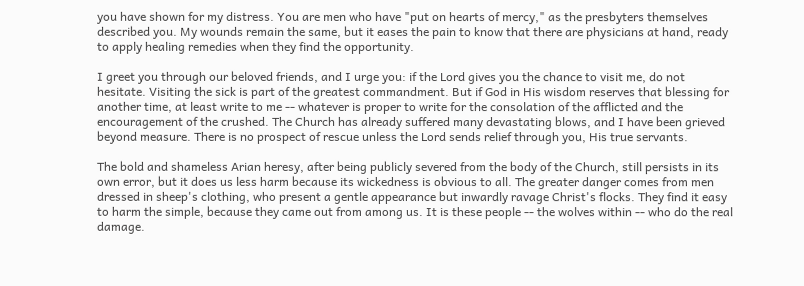you have shown for my distress. You are men who have "put on hearts of mercy," as the presbyters themselves described you. My wounds remain the same, but it eases the pain to know that there are physicians at hand, ready to apply healing remedies when they find the opportunity.

I greet you through our beloved friends, and I urge you: if the Lord gives you the chance to visit me, do not hesitate. Visiting the sick is part of the greatest commandment. But if God in His wisdom reserves that blessing for another time, at least write to me -- whatever is proper to write for the consolation of the afflicted and the encouragement of the crushed. The Church has already suffered many devastating blows, and I have been grieved beyond measure. There is no prospect of rescue unless the Lord sends relief through you, His true servants.

The bold and shameless Arian heresy, after being publicly severed from the body of the Church, still persists in its own error, but it does us less harm because its wickedness is obvious to all. The greater danger comes from men dressed in sheep's clothing, who present a gentle appearance but inwardly ravage Christ's flocks. They find it easy to harm the simple, because they came out from among us. It is these people -- the wolves within -- who do the real damage.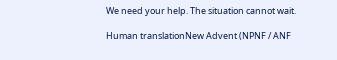We need your help. The situation cannot wait.

Human translationNew Advent (NPNF / ANF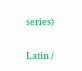series)

Latin /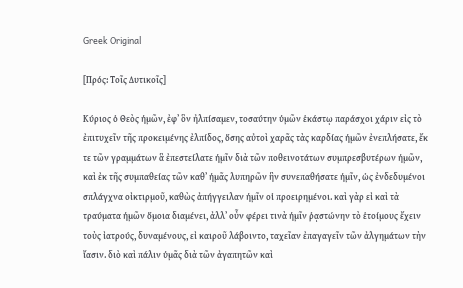Greek Original

[Πρός: Τοῖς Δυτικοῖς]

Κύριος ὁ Θεὸς ἡμῶν, ἐφʼ ὃν ἠλπίσαμεν, τοσαύτην ὑμῶν ἑκάστῳ παράσχοι χάριν εἰς τὸ ἐπιτυχεῖν τῆς προκειμένης ἐλπίδος, ὅσης αὐτοὶ χαρᾶς τὰς καρδίας ἡμῶν ἐνεπλήσατε, ἔκ τε τῶν γραμμάτων ἃ ἐπεστείλατε ἡμῖν διὰ τῶν ποθεινοτάτων συμπρεσβυτέρων ἡμῶν, καὶ ἐκ τῆς συμπαθείας τῶν καθʼ ἡμᾶς λυπηρῶν ἣν συνεπαθήσατε ἡμῖν, ὡς ἐνδεδυμένοι σπλάγχνα οἰκτιρμοῦ, καθὼς ἀπήγγειλαν ἡμῖν οἱ προειρημένοι. καὶ γὰρ εἰ καὶ τὰ τραύματα ἡμῶν ὅμοια διαμένει, ἀλλʼ οὖν φέρει τινὰ ἡμῖν ῥᾳστώνην τὸ ἑτοίμους ἔχειν τοὺς ἰατρούς, δυναμένους, εἰ καιροῦ λάβοιντο, ταχεῖαν ἐπαγαγεῖν τῶν ἀλγημάτων τὴν ἴασιν. διὸ καὶ πάλιν ὑμᾶς διὰ τῶν ἀγαπητῶν καὶ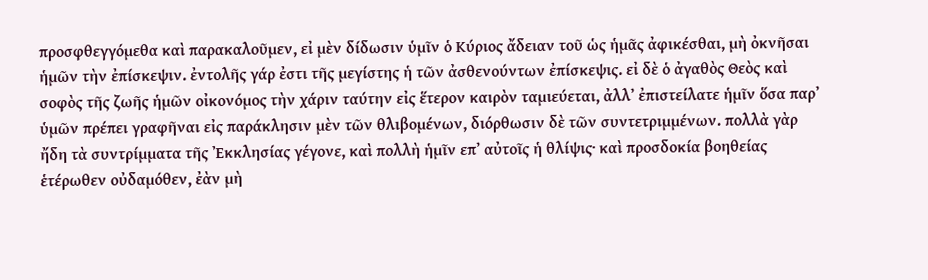προσφθεγγόμεθα καὶ παρακαλοῦμεν, εἰ μὲν δίδωσιν ὑμῖν ὁ Κύριος ἄδειαν τοῦ ὡς ἡμᾶς ἀφικέσθαι, μὴ ὀκνῆσαι ἡμῶν τὴν ἐπίσκεψιν. ἐντολῆς γάρ ἐστι τῆς μεγίστης ἡ τῶν ἀσθενούντων ἐπίσκεψις. εἰ δὲ ὁ ἀγαθὸς Θεὸς καὶ σοφὸς τῆς ζωῆς ἡμῶν οἰκονόμος τὴν χάριν ταύτην εἰς ἕτερον καιρὸν ταμιεύεται, ἀλλʼ ἐπιστείλατε ἡμῖν ὅσα παρʼ ὑμῶν πρέπει γραφῆναι εἰς παράκλησιν μὲν τῶν θλιβομένων, διόρθωσιν δὲ τῶν συντετριμμένων. πολλὰ γὰρ ἤδη τὰ συντρίμματα τῆς Ἐκκλησίας γέγονε, καὶ πολλὴ ἡμῖν επʼ αὐτοῖς ἡ θλίψις· καὶ προσδοκία βοηθείας ἑτέρωθεν οὐδαμόθεν, ἐὰν μὴ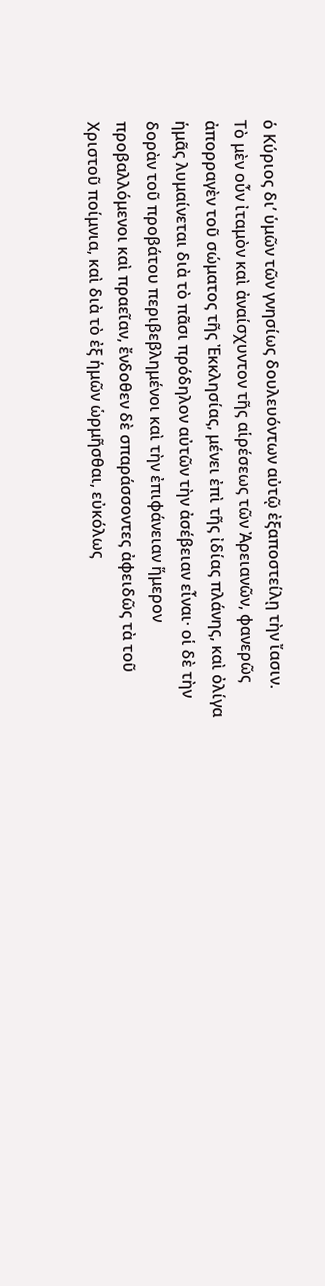ὁ Κύριος δι’ ὑμῶν τῶν γνησίως δουλευόντων αὐτῷ ἐξαποστείλῃ τὴν ἴασιν.
Τὸ μὲν οὖν ἰταμὸν καὶ ἀναίσχυντον τῆς αἱρέσεως τῶν Ἀρειανῶν, φανερῶς ἀπορραγὲν τοῦ σώματος τῆς Ἐκκλησίας, μένει ἐπὶ τῆς ἰδίας πλάνης, καὶ ὀλίγα ἡμᾶς λυμαίνεται διὰ τὸ πᾶσι πρόδηλον αὐτῶν τὴν ἀσέβειαν εἶναι· οἱ δὲ τὴν δορὰν τοῦ προβάτου περιβεβλημένοι καὶ τὴν ἐπιφάνειαν ἥμερον προβαλλόμενοι καὶ πραεῖαν, ἔνδοθεν δὲ σπαράσσοντες ἀφειδῶς τὰ τοῦ Χριστοῦ ποίμνια, καὶ διὰ τὸ ἐξ ἡμῶν ὡρμῆσθαι, εὐκόλως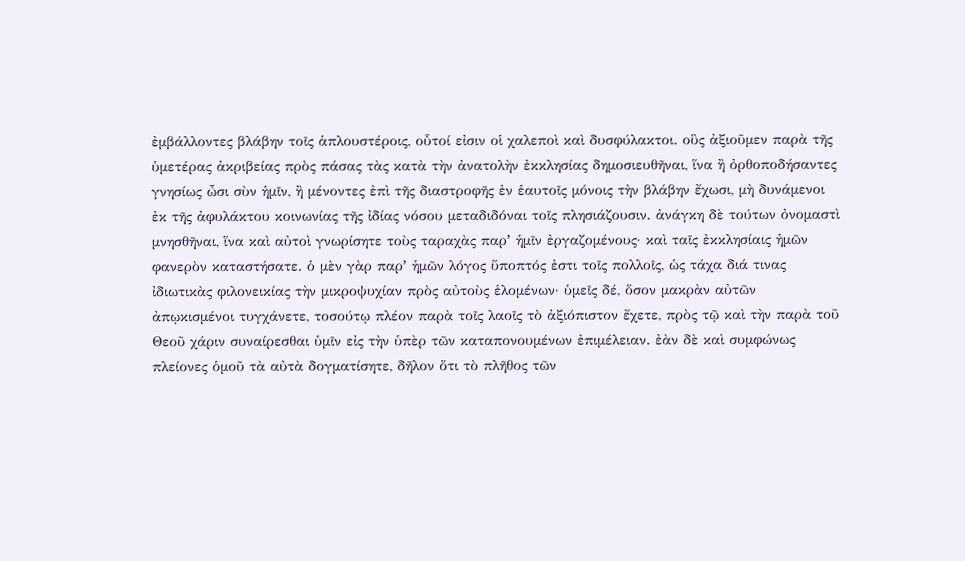ἐμβάλλοντες βλάβην τοῖς ἁπλουστέροις, οὗτοί εἰσιν οἱ χαλεποὶ καὶ δυσφύλακτοι. οὓς ἀξιοῦμεν παρὰ τῆς ὑμετέρας ἀκριβείας πρὸς πάσας τὰς κατὰ τὴν ἀνατολὴν ἐκκλησίας δημοσιευθῆναι, ἵνα ἢ ὀρθοποδήσαντες γνησίως ὦσι σὺν ἡμῖν, ἢ μένοντες ἐπὶ τῆς διαστροφῆς ἐν ἑαυτοῖς μόνοις τὴν βλάβην ἔχωσι, μὴ δυνάμενοι ἐκ τῆς ἀφυλάκτου κοινωνίας τῆς ἰδίας νόσου μεταδιδόναι τοῖς πλησιάζουσιν. ἀνάγκη δὲ τούτων ὀνομαστὶ μνησθῆναι, ἵνα καὶ αὐτοὶ γνωρίσητε τοὺς ταραχὰς παρʼ ἡμῖν ἐργαζομένους· καὶ ταῖς ἐκκλησίαις ἡμῶν φανερὸν καταστήσατε. ὁ μὲν γὰρ παρʼ ἡμῶν λόγος ὕποπτός ἐστι τοῖς πολλοῖς, ὡς τάχα διά τινας ἰδιωτικὰς φιλονεικίας τὴν μικροψυχίαν πρὸς αὐτοὺς ἑλομένων· ὑμεῖς δέ, ὅσον μακρὰν αὐτῶν ἀπῳκισμένοι τυγχάνετε, τοσούτῳ πλέον παρὰ τοῖς λαοῖς τὸ ἀξιόπιστον ἔχετε, πρὸς τῷ καὶ τὴν παρὰ τοῦ Θεοῦ χάριν συναίρεσθαι ὑμῖν εἰς τὴν ὑπὲρ τῶν καταπονουμένων ἐπιμέλειαν. ἐὰν δὲ καὶ συμφώνως πλείονες ὁμοῦ τὰ αὐτὰ δογματίσητε, δῆλον ὅτι τὸ πλῆθος τῶν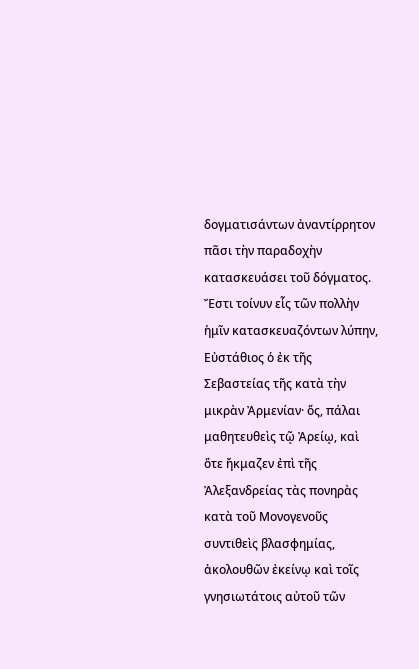δογματισάντων ἀναντίρρητον πᾶσι τὴν παραδοχὴν κατασκευάσει τοῦ δόγματος.
Ἔστι τοίνυν εἷς τῶν πολλὴν ἡμῖν κατασκευαζόντων λύπην, Εὐστάθιος ὁ ἐκ τῆς Σεβαστείας τῆς κατὰ τὴν μικρὰν Ἀρμενίαν· ὅς, πάλαι μαθητευθεὶς τῷ Ἀρείῳ, καὶ ὅτε ἤκμαζεν ἐπὶ τῆς Ἀλεξανδρείας τὰς πονηρὰς κατὰ τοῦ Μονογενοῦς συντιθεὶς βλασφημίας, ἀκολουθῶν ἐκείνῳ καὶ τοῖς γνησιωτάτοις αὐτοῦ τῶν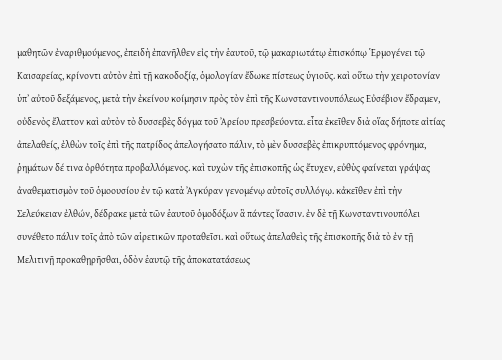μαθητῶν ἐναριθμούμενος, ἐπειδὴ ἐπανῆλθεν εἰς τὴν ἑαυτοῦ, τῷ μακαριωτάτῳ ἐπισκόπῳ Ἑρμογένει τῷ Καισαρείας, κρίνοντι αὐτὸν ἐπὶ τῇ κακοδοξίᾳ, ὁμολογίαν ἔδωκε πίστεως ὑγιοῦς. καὶ οὕτω τὴν χειροτονίαν ὑπʼ αὐτοῦ δεξάμενος, μετὰ τὴν ἐκείνου κοίμησιν πρὸς τὸν ἐπὶ τῆς Κωνσταντινουπόλεως Εὐσέβιον ἔδραμεν, οὐδενὸς ἔλαττον καὶ αὐτὸν τὸ δυσσεβὲς δόγμα τοῦ Ἀρείου πρεσβεύοντα. εἶτα ἐκεῖθεν διὰ οἵας δήποτε αἰτίας ἀπελαθείς, ἐλθὼν τοῖς ἐπὶ τῆς πατρίδος ἀπελογήσατο πάλιν, τὸ μὲν δυσσεβὲς ἐπικρυπτόμενος φρόνημα, ῥημάτων δέ τινα ὀρθότητα προβαλλόμενος. καὶ τυχὼν τῆς ἐπισκοπῆς ὡς ἔτυχεν, εὐθὺς φαίνεται γράψας ἀναθεματισμὸν τοῦ ὁμοουσίου ἐν τῷ κατὰ Ἀγκύραν γενομένῳ αὐτοῖς συλλόγῳ. κἀκεῖθεν ἐπὶ τὴν Σελεύκειαν ἐλθών, δέδρακε μετὰ τῶν ἑαυτοῦ ὁμοδόξων ἃ πάντες ἴσασιν. ἐν δὲ τῇ Κωνσταντινουπόλει συνέθετο πάλιν τοῖς ἀπὸ τῶν αἱρετικῶν προταθεῖσι. καὶ οὕτως ἀπελαθεὶς τῆς ἐπισκοπῆς διὰ τὸ ἐν τῇ Μελιτινῇ προκαθῃρῆσθαι, ὁδὸν ἑαυτῷ τῆς ἀποκατατάσεως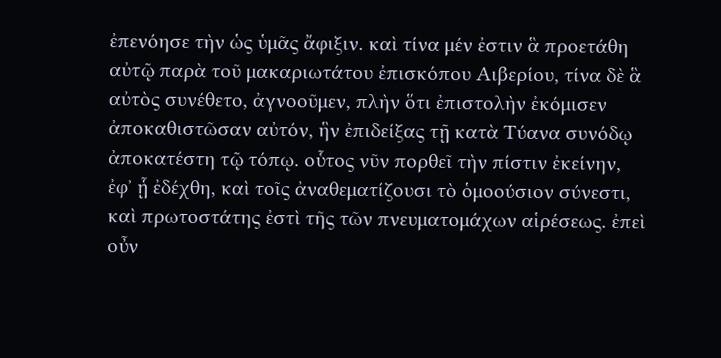ἐπενόησε τὴν ὡς ὑμᾶς ἄφιξιν. καὶ τίνα μέν ἐστιν ἃ προετάθη αὐτῷ παρὰ τοῦ μακαριωτάτου ἐπισκόπου Αιβερίου, τίνα δὲ ἃ αὐτὸς συνέθετο, ἀγνοοῦμεν, πλὴν ὅτι ἐπιστολὴν ἐκόμισεν ἀποκαθιστῶσαν αὐτόν, ἣν ἐπιδείξας τῇ κατὰ Τύανα συνόδῳ ἀποκατέστη τῷ τόπῳ. οὗτος νῦν πορθεῖ τὴν πίστιν ἐκείνην, ἐφʼ ᾗ ἐδέχθη, καὶ τοῖς ἀναθεματίζουσι τὸ ὁμοούσιον σύνεστι, καὶ πρωτοστάτης ἐστὶ τῆς τῶν πνευματομάχων αἱρέσεως. ἐπεὶ οὖν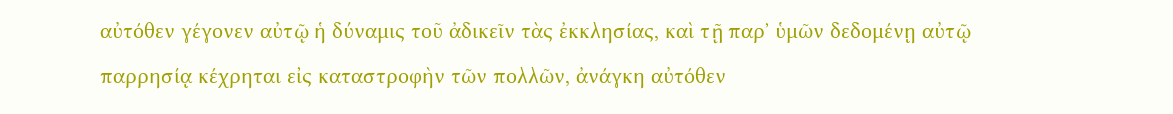αὐτόθεν γέγονεν αὐτῷ ἡ δύναμις τοῦ ἀδικεῖν τὰς ἐκκλησίας, καὶ τῇ παρʼ ὑμῶν δεδομένῃ αὐτῷ παρρησίᾳ κέχρηται εἰς καταστροφὴν τῶν πολλῶν, ἀνάγκη αὐτόθεν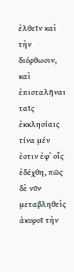ἐλθεῖν καὶ τὴν διόρθωσιν, καὶ ἐπισταλῆναι ταῖς ἐκκλησίαις τίνα μέν ἐστιν ἐφʼ οἷς ἐδέχθη, πῶς δὲ νῦν μεταβληθεὶς ἀκυροῖ τὴν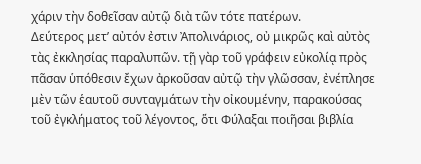χάριν τὴν δοθεῖσαν αὐτῷ διὰ τῶν τότε πατέρων.
Δεύτερος μετʼ αὐτόν ἐστιν Ἀπολινάριος, οὐ μικρῶς καὶ αὐτὸς τὰς ἐκκλησίας παραλυπῶν. τῇ γὰρ τοῦ γράφειν εὐκολίᾳ πρὸς πᾶσαν ὑπόθεσιν ἔχων ἀρκοῦσαν αὐτῷ τὴν γλῶσσαν, ἐνέπλησε μὲν τῶν ἑαυτοῦ συνταγμάτων τὴν οἰκουμένην, παρακούσας τοῦ ἐγκλήματος τοῦ λέγοντος, ὅτι Φύλαξαι ποιῆσαι βιβλία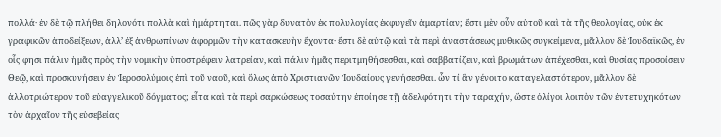πολλά· ἐν δὲ τῷ πλήθει δηλονότι πολλὰ καὶ ἡμάρτηται. πῶς γὰρ δυνατὸν ἐκ πολυλογίας ἐκφυγεῖν ἁμαρτίαν; ἔστι μὲν οὖν αὐτοῦ καὶ τὰ τῆς θεολογίας, οὐκ ἐκ γραφικῶν ἀποδείξεων, ἀλλʼ ἐξ ἀνθρωπίνων ἀφορμῶν τὴν κατασκευὴν ἔχοντα· ἔστι δὲ αὐτῷ καὶ τὰ περὶ ἀναστάσεως μυθικῶς συγκείμενα, μᾶλλον δὲ Ἰουδαϊκῶς, ἐν οἷς φησι πάλιν ἡμᾶς πρὸς τὴν νομικὴν ὑποστρέφειν λατρείαν, καὶ πάλιν ἡμᾶς περιτμηθήσεσθαι, καὶ σαββατίζειν, καὶ βρωμάτων ἀπέχεσθαι, καὶ θυσίας προσοίσειν Θεῷ, καὶ προσκυνήσειν ἐν Ἱεροσολύμοις ἐπὶ τοῦ ναοῦ, καὶ ὅλως ἀπὸ Χριστιανῶν Ἰουδαίους γενήσεσθαι. ὧν τί ἂν γένοιτο καταγελαστότερον, μᾶλλον δὲ ἀλλοτριώτερον τοῦ εὐαγγελικοῦ δόγματος; εἶτα καὶ τὰ περὶ σαρκώσεως τοσαύτην ἐποίησε τῇ ἀδελφότητι τὴν ταραχήν, ὥστε ὀλίγοι λοιπὸν τῶν ἐντετυχηκότων τὸν ἀρχαῖον τῆς εὐσεβείας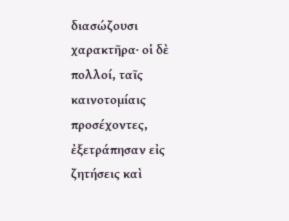διασώζουσι χαρακτῆρα· οἱ δὲ πολλοί, ταῖς καινοτομίαις προσέχοντες, ἐξετράπησαν εἰς ζητήσεις καὶ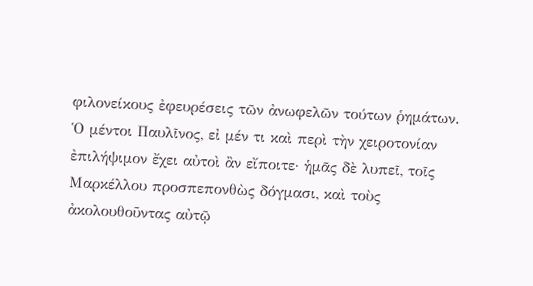φιλονείκους ἐφευρέσεις τῶν ἀνωφελῶν τούτων ῥημάτων.
Ὁ μέντοι Παυλῖνος, εἰ μέν τι καὶ περὶ τὴν χειροτονίαν ἐπιλήψιμον ἔχει αὐτοὶ ἂν εἴποιτε· ἡμᾶς δὲ λυπεῖ, τοῖς Μαρκέλλου προσπεπονθὼς δόγμασι, καὶ τοὺς ἀκολουθοῦντας αὐτῷ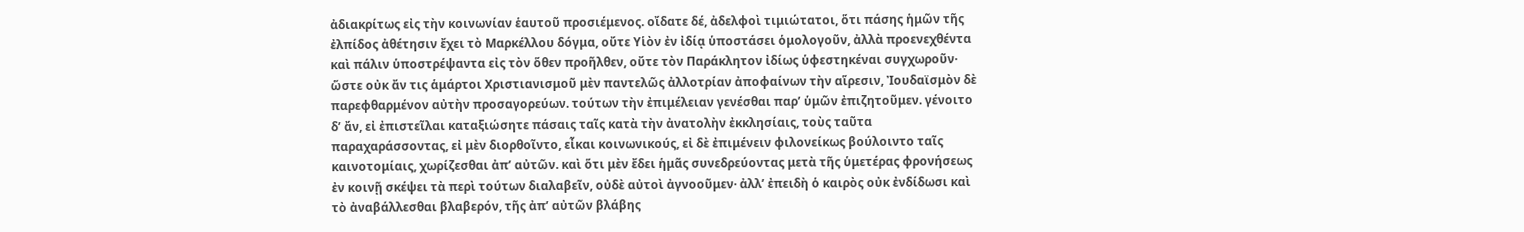ἀδιακρίτως εἰς τὴν κοινωνίαν ἑαυτοῦ προσιέμενος. οἴδατε δέ, ἀδελφοὶ τιμιώτατοι, ὅτι πάσης ἡμῶν τῆς ἐλπίδος ἀθέτησιν ἔχει τὸ Μαρκέλλου δόγμα, οὔτε Υἱὸν ἐν ἰδίᾳ ὑποστάσει ὁμολογοῦν, ἀλλὰ προενεχθέντα καὶ πάλιν ὑποστρέψαντα εἰς τὸν ὅθεν προῆλθεν, οὔτε τὸν Παράκλητον ἰδίως ὑφεστηκέναι συγχωροῦν· ὥστε οὐκ ἄν τις ἁμάρτοι Χριστιανισμοῦ μὲν παντελῶς ἀλλοτρίαν ἀποφαίνων τὴν αἵρεσιν, Ἰουδαϊσμὸν δὲ παρεφθαρμένον αὐτὴν προσαγορεύων. τούτων τὴν ἐπιμέλειαν γενέσθαι παρʼ ὑμῶν ἐπιζητοῦμεν. γένοιτο δʼ ἄν, εἰ ἐπιστεῖλαι καταξιώσητε πάσαις ταῖς κατὰ τὴν ἀνατολὴν ἐκκλησίαις, τοὺς ταῦτα παραχαράσσοντας, εἰ μὲν διορθοῖντο, εἶκαι κοινωνικούς, εἰ δὲ ἐπιμένειν φιλονείκως βούλοιντο ταῖς καινοτομίαις, χωρίζεσθαι ἀπʼ αὐτῶν. καὶ ὅτι μὲν ἔδει ἡμᾶς συνεδρεύοντας μετὰ τῆς ὑμετέρας φρονήσεως ἐν κοινῇ σκέψει τὰ περὶ τούτων διαλαβεῖν, οὐδὲ αὐτοὶ ἀγνοοῦμεν· ἀλλʼ ἐπειδὴ ὁ καιρὸς οὐκ ἐνδίδωσι καὶ τὸ ἀναβάλλεσθαι βλαβερόν, τῆς ἀπʼ αὐτῶν βλάβης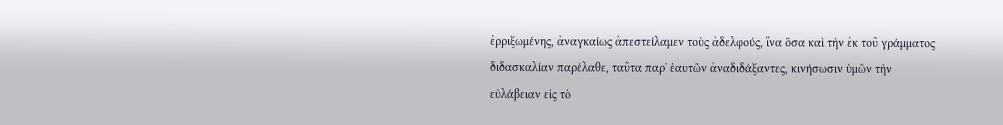ἐρριξωμένης, ἀναγκαίως ἀπεστείλαμεν τοὺς ἀδελφούς, ἵνα ὅσα καὶ τὴν ἐκ τοῦ γράμματος διδασκαλίαν παρέλαθε, ταῦτα παρʼ ἑαυτῶν ἀναδιδάξαντες, κινήσωσιν ὑμῶν τὴν εὐλάβειαν εἰς τὸ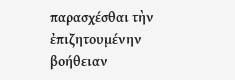παρασχέσθαι τὴν ἐπιζητουμένην βοήθειαν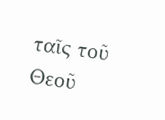ταῖς τοῦ Θεοῦ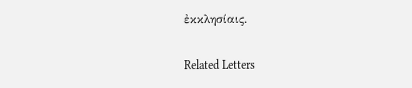ἐκκλησίαις.

Related Letters